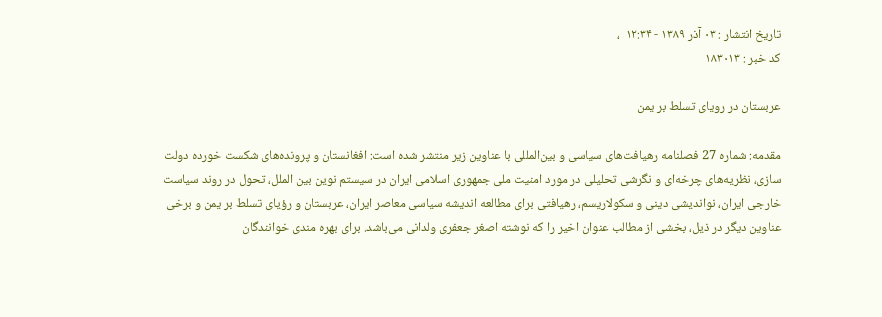تاریخ انتشار : ۰۳ آذر ۱۳۸۹ - ۱۲:۳۴  ،
کد خبر : ۱۸۳۰۱۳

عربستان در رویای تسلط بر یمن

مقدمه: شماره 27 فصلنامه رهیافت‌های سیاسی و بین‌المللی با عناوین زیر منتشر شده است: افغانستان و پرونده‌های شکست خورده دولت سازی، نظریه‌های چرخه‌ای و نگرشی تحلیلی در مورد امنیت ملی جمهوری اسلامی ایران در سیستم نوین بین الملل، تحول در روند سیاست خارجی ایران، نواندیشی دینی و سکولاریسم، رهیافتی برای مطالعه اندیشه سیاسی معاصر ایران، عربستان و رؤیای تسلط بر یمن و برخی عناوین دیگر در ذیل، بخشی از مطالب عنوان اخیر را که نوشته اصغر جعفری ولدانی می‌باشد. برای بهره مندی خوانندگان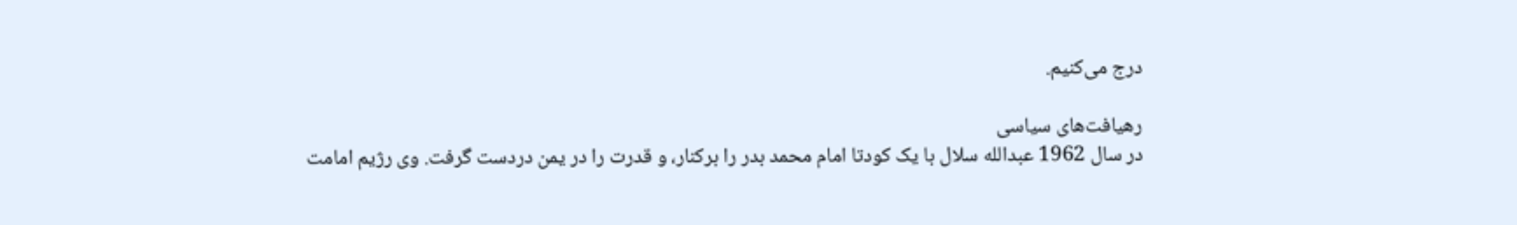درج می‌کنیم.

رهیافت‌های سیاسی
در سال 1962 عبدالله سلال با یک کودتا امام محمد بدر را برکنار، و قدرت را در یمن دردست گرفت. وی رژیم امامت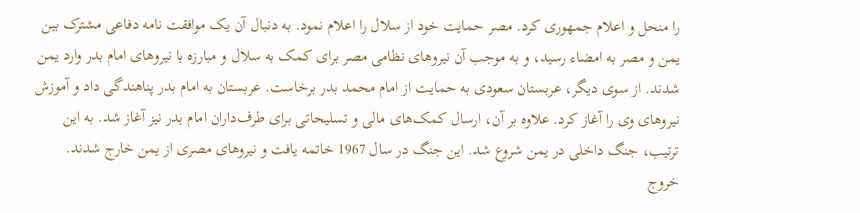را منحل و اعلام جمهوری کرد. مصر حمایت خود از سلال را اعلام نمود. به دنبال آن یک موافقت نامه دفاعی مشترک بین یمن و مصر به امضاء رسید، و به موجب آن نیروهای نظامی مصر برای کمک به سلال و مبارزه با نیروهای امام بدر وارد یمن شدند. از سوی دیگر، عربستان سعودی به حمایت از امام محمد بدر برخاست. عربستان به امام بدر پناهندگی داد و آموزش نیروهای وی را آغاز کرد. علاوه بر آن، ارسال کمک‌های مالی و تسلیحاتی برای طرف‌داران امام بدر نیز آغاز شد. به این ترتیب، جنگ داخلی در یمن شروع شد. این جنگ در سال 1967 خاتمه یافت و نیروهای مصری از یمن خارج شدند.
خروج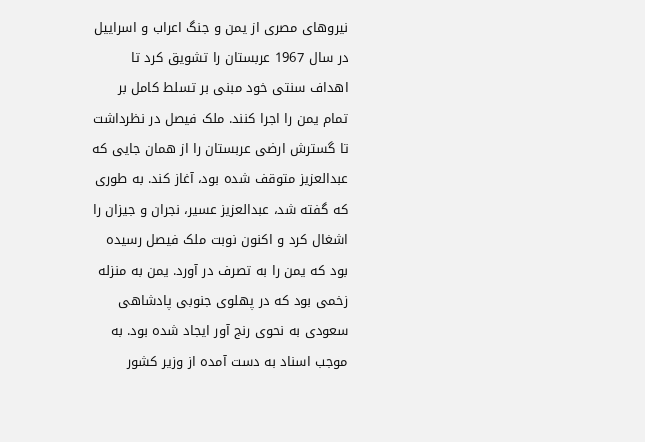نیروهای مصری از یمن و جنگ اعراب و اسراییل در سال 1967 عربستان را تشویق کرد تا اهداف سنتی خود مبنی بر تسلط کامل بر تمام یمن را اجرا کنند. ملک فیصل در نظرداشت تا گسترش ارضی عربستان را از همان جایی که عبدالعزیز متوقف شده بود، آغاز کند. به طوری که گفته شد، عبدالعزیز عسیر، نجران و جیزان را اشغال کرد و اکنون نوبت ملک فیصل رسیده بود که یمن را به تصرف در آورد. یمن به منزله زخمی بود که در پهلوی جنوبی پادشاهی سعودی به نحوی رنج آور ایجاد شده بود. به موجب اسناد به دست آمده از وزیر کشور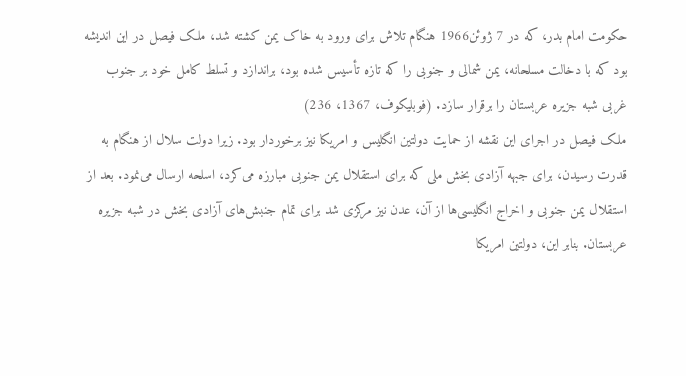حکومت امام بدر، که در 7 ژوئن1966 هنگام تلاش برای ورود به خاک یمن کشته شد، ملک فیصل در این اندیشه بود که با دخالت مسلحانه، یمن شمالی و جنوبی را که تازه تأسیس شده بود، براندازد و تسلط کامل خود بر جنوب غربی شبه جزیره عربستان را برقرار سازد. (فوبلیکوف، 1367، 236)
ملک فیصل در اجرای این نقشه از حمایت دولتین انگلیس و امریکا نیز برخوردار بود. زیرا دولت سلال از هنگام به قدرت رسیدن، برای جبهه آزادی بخش ملی که برای استقلال یمن جنوبی مبارزه می‌کرد، اسلحه ارسال می‌نمود. بعد از استقلال یمن جنوبی و اخراج انگلیسی‌ها از آن، عدن نیز مرکزی شد برای تمام جنبش‌های آزادی بخش در شبه جزیره عربستان. بنابر این، دولتین امریکا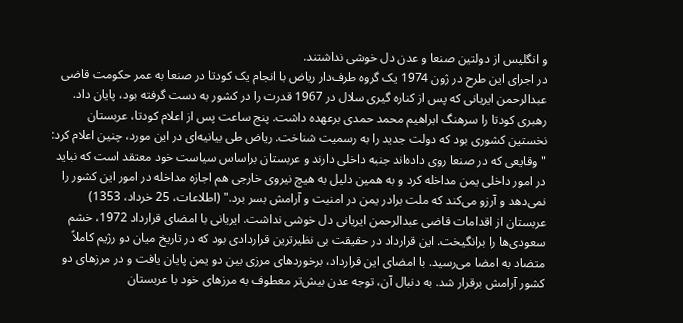و انگلیس از دولتین صنعا و عدن دل خوشی نداشتند.
در اجرای این طرح در ژون 1974 یک گروه طرف‌دار ریاض با انجام یک کودتا در صنعا به عمر حکومت قاضی عبدالرحمن ایریانی که پس از کناره گیری سلال در 1967 قدرت را در کشور به دست گرفته بود، پایان داد. رهبری کودتا را سرهنگ ابراهیم محمد حمدی برعهده داشت. پنج ساعت پس از اعلام کودتا، عربستان نخستین کشوری بود که دولت جدید را به رسمیت شناخت. ریاض طی بیانیه‌ای در این مورد، چنین اعلام کرد: "وقایعی که در صنعا روی داده‌اند جنبه داخلی دارند و عربستان براساس سیاست خود معتقد است که نباید در امور داخلی یمن مداخله کرد و به همین دلیل به هیچ نیروی خارجی هم اجازه مداخله در امور این کشور را نمی‌دهد و آرزو می‌کند که ملت برادر یمن در امنیت و آرامش بسر برد." (اطلاعات، 25 خرداد، 1353)
عربستان از اقدامات قاضی عبدالرحمن ایریانی دل خوشی نداشت. ایریانی با امضای قرارداد 1972، خشم سعودی‌ها را برانگیخت. این قرارداد در حقیقت بی نظیرترین قراردادی بود که در تاریخ میان دو رژیم کاملاً متضاد به امضا می‌رسید. با امضای این قرارداد، برخوردهای مرزی بین دو یمن پایان یافت و در مرزهای دو کشور آرامش برقرار شد. به دنبال آن، توجه عدن بیش‌تر معطوف به مرزهای خود با عربستان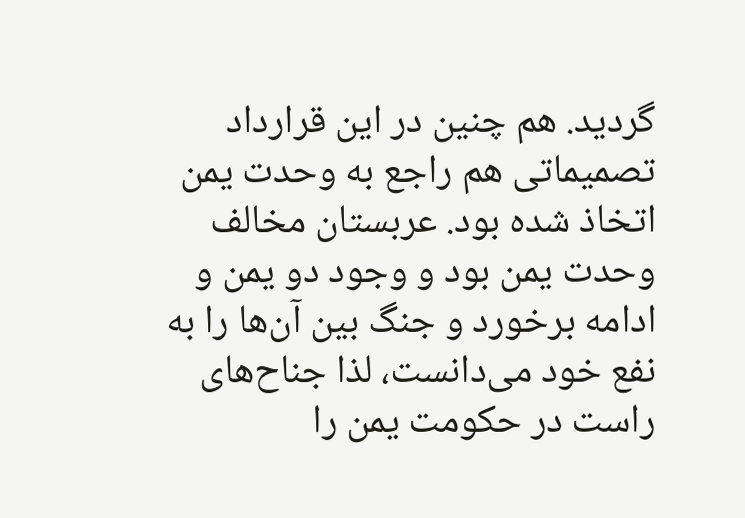گردید. هم چنین در این قرارداد تصمیماتی هم راجع به وحدت یمن اتخاذ شده بود. عربستان مخالف وحدت یمن بود و وجود دو یمن و ادامه برخورد و جنگ بین آن‌ها را به نفع خود می‌دانست، لذا جناح‌های راست در حکومت یمن را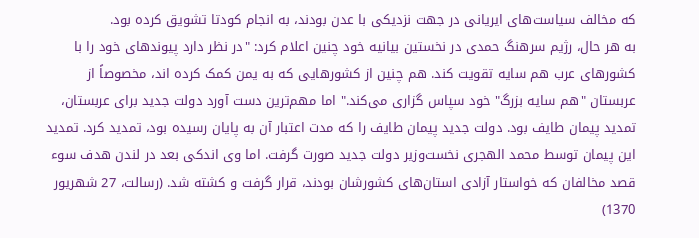که مخالف سیاست‌های ایریانی در جهت نزدیکی با عدن بودند، به انجام کودتا تشویق کرده بود.
به هر حال، رژیم سرهنگ حمدی در نخستین بیانیه خود چنین اعلام کرد: "در نظر دارد پیوندهای خود را با کشورهای عرب هم سایه تقویت کند. هم چنین از کشورهایی که به یمن کمک کرده اند، مخصوصاً از عربستان "هم سایه بزرگ" خود سپاس گزاری می‌کند." اما مهم‌ترین دست آورد دولت جدید برای عربستان، تمدید پیمان طایف بود. دولت جدید پیمان طایف را که مدت اعتبار آن به پایان رسیده بود، تمدید کرد. تمدید این پیمان توسط محمد الهجری نخست‌وزیر دولت جدید صورت گرفت. اما وی اندکی بعد در لندن هدف سوء قصد مخالفان که خواستار آزادی استان‌های کشورشان بودند، قرار گرفت و کشته شد. (رسالت، 27 شهریور 1370)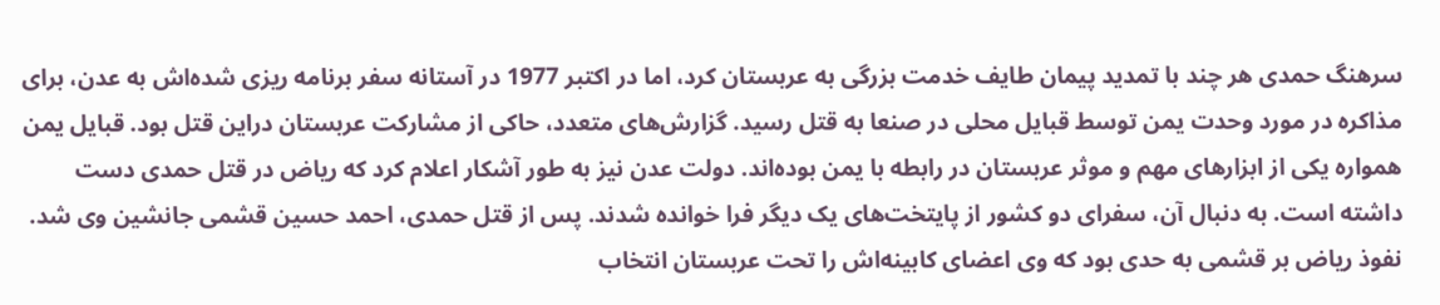سرهنگ حمدی هر چند با تمدید پیمان طایف خدمت بزرگی به عربستان کرد، اما در اکتبر 1977 در آستانه سفر برنامه ریزی شده‌اش به عدن، برای مذاکره در مورد وحدت یمن توسط قبایل محلی در صنعا به قتل رسید. گزارش‌های متعدد، حاکی از مشارکت عربستان دراین قتل بود. قبایل یمن همواره یکی از ابزارهای مهم و موثر عربستان در رابطه با یمن بوده‌اند. دولت عدن نیز به طور آشکار اعلام کرد که ریاض در قتل حمدی دست داشته است. به دنبال آن، سفرای دو کشور از پایتخت‌های یک دیگر فرا خوانده شدند. پس از قتل حمدی، احمد حسین قشمی جانشین وی شد. نفوذ ریاض بر قشمی به حدی بود که وی اعضای کابینه‌اش را تحت عربستان انتخاب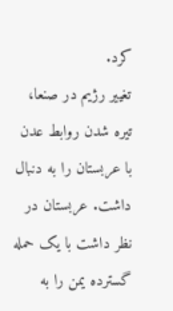کرد.
تغییر رژیم در صنعا، تیره شدن روابط عدن با عربستان را به دنبال داشت. عربستان در نظر داشت با یک حمله گسترده یمن را به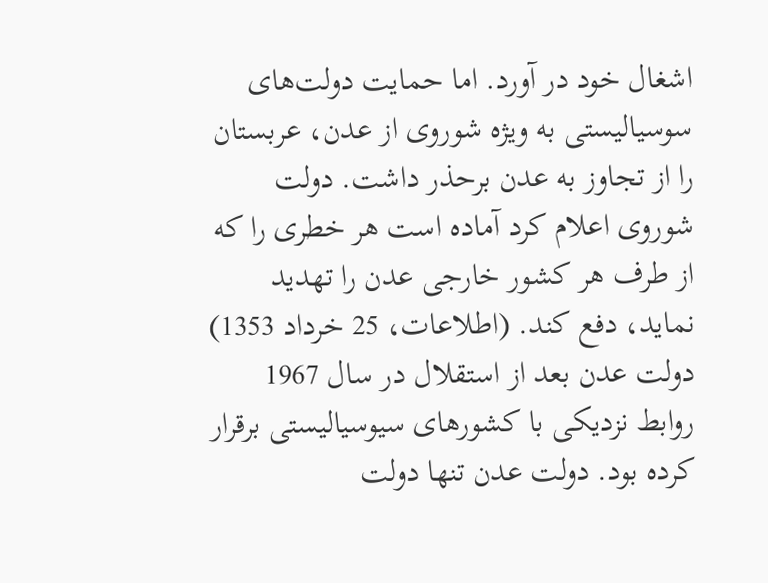اشغال خود در آورد. اما حمایت دولت‌های سوسیالیستی به ویژه شوروی از عدن، عربستان را از تجاوز به عدن برحذر داشت. دولت شوروی اعلام کرد آماده است هر خطری را که از طرف هر کشور خارجی عدن را تهدید نماید، دفع کند. (اطلاعات، 25 خرداد 1353) دولت عدن بعد از استقلال در سال 1967 روابط نزدیکی با کشورهای سیوسیالیستی برقرار کرده بود. دولت عدن تنها دولت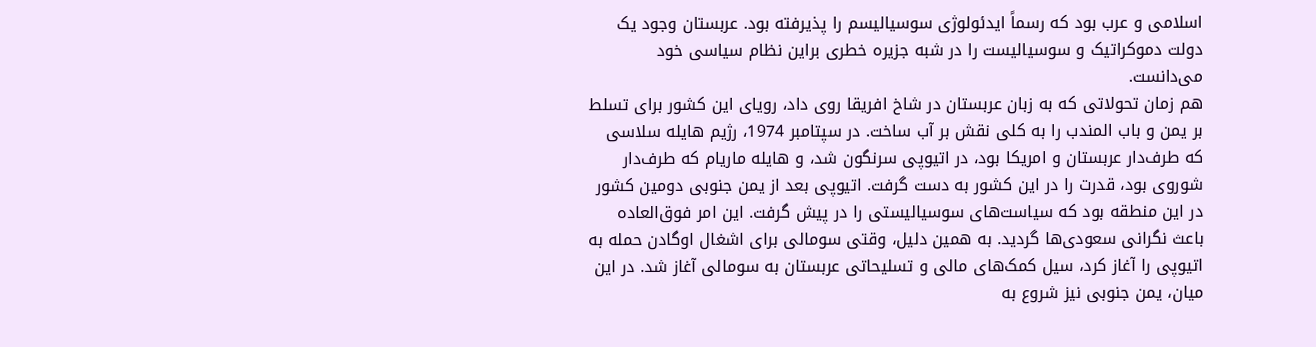اسلامی و عرب بود که رسماً ایدئولوژی سوسیالیسم را پذیرفته بود. عربستان وجود یک دولت دموکراتیک و سوسیالیست را در شبه جزیره خطری براین نظام سیاسی خود می‌دانست.
هم زمان تحولاتی که به زبان عربستان در شاخ افریقا روی داد، رویای این کشور برای تسلط بر یمن و باب المندب را به کلی نقش بر آب ساخت. در سپتامبر 1974، رژیم هایله سلاسی که طرف‌دار عربستان و امریکا بود، در اتیوپی سرنگون شد، و هایله ماریام که طرف‌دار شوروی بود، قدرت را در این کشور به دست گرفت. اتیوپی بعد از یمن جنوبی دومین کشور در این منطقه بود که سیاست‌های سوسیالیستی را در پیش گرفت. این امر فوق‌العاده باعث نگرانی سعودی‌ها گردید. به همین دلیل، وقتی سومالی برای اشغال اوگادن حمله به اتیوپی را آغاز کرد، سیل کمک‌های مالی و تسلیحاتی عربستان به سومالی آغاز شد. در این میان، یمن جنوبی نیز شروع به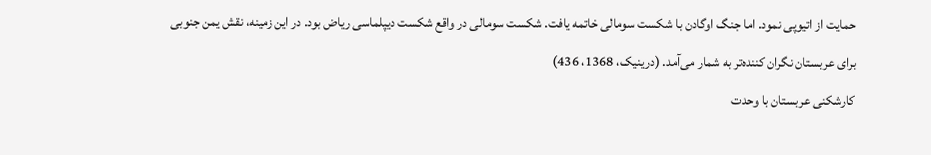حمایت از اتیوپی نمود. اما جنگ اوگادن با شکست سومالی خاتمه یافت. شکست سومالی در واقع شکست دیپلماسی ریاض بود. در این زمینه، نقش یمن جنوبی برای عربستان نگران کننده‌تر به شمار می‌آمد. (درینیک، 1368، 436)
کارشکنی عربستان با وحدت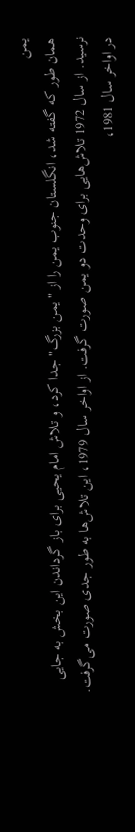یمن
همان طور که گفته شد، انگلستان جنوب یمن را از "یمن بزرگ" جدا کرد، و تلاش امام یحیی برای باز گرداندن این بخش به جایی نرسید. از سال 1972 تلاش‌هایی برای وحدت دو یمن صورت گرفت. از اواخر سال 1979، این تلاش‌ها به طور جدی صورت می‌گرفت. در اواخر سال 1981،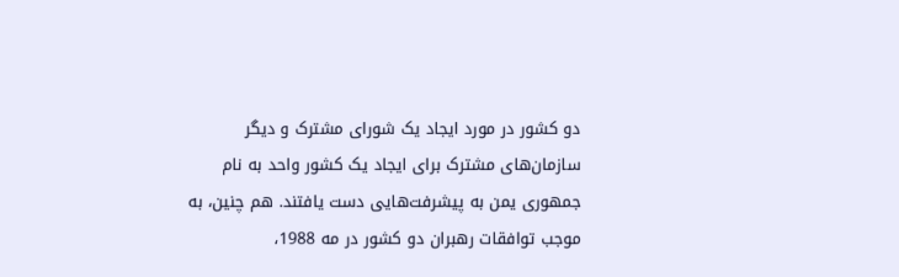دو کشور در مورد ایجاد یک شورای مشترک و دیگر سازمان‌های مشترک برای ایجاد یک کشور واحد به نام جمهوری یمن به پیشرفت‌هایی دست یافتند. هم چنین، به موجب توافقات رهبران دو کشور در مه 1988،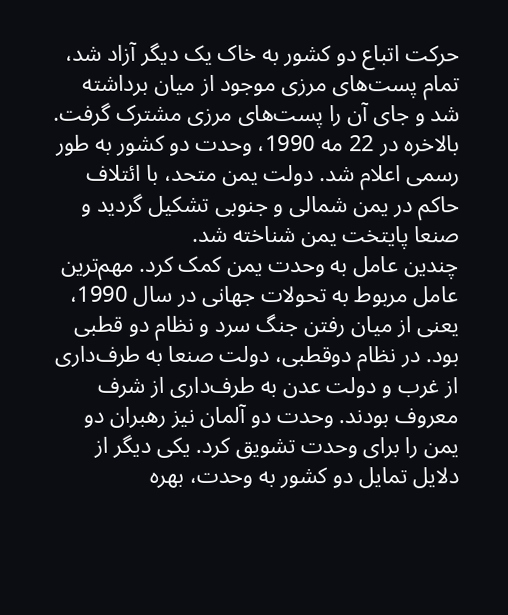حرکت اتباع دو کشور به خاک یک دیگر آزاد شد، تمام پست‌های مرزی موجود از میان برداشته شد و جای آن را پست‌های مرزی مشترک گرفت. بالاخره در 22 مه 1990، وحدت دو کشور به طور رسمی اعلام شد. دولت یمن متحد، با ائتلاف حاکم در یمن شمالی و جنوبی تشکیل گردید و صنعا پایتخت یمن شناخته شد.
چندین عامل به وحدت یمن کمک کرد. مهم‌ترین عامل مربوط به تحولات جهانی در سال 1990، یعنی از میان رفتن جنگ سرد و نظام دو قطبی بود. در نظام دوقطبی، دولت صنعا به طرف‌داری از غرب و دولت عدن به طرف‌داری از شرف معروف بودند. وحدت دو آلمان نیز رهبران دو یمن را برای وحدت تشویق کرد. یکی دیگر از دلایل تمایل دو کشور به وحدت، بهره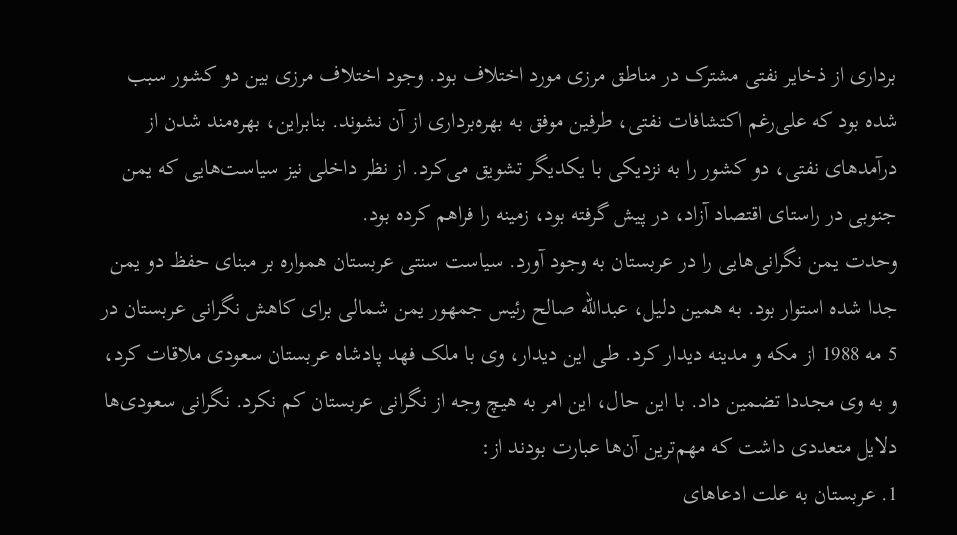برداری از ذخایر نفتی مشترک در مناطق مرزی مورد اختلاف بود. وجود اختلاف مرزی بین دو کشور سبب شده بود که علی‌رغم اکتشافات نفتی، طرفین موفق به بهره‌برداری از آن نشوند. بنابراین، بهره‌مند شدن از درآمدهای نفتی، دو کشور را به نزدیکی با یکدیگر تشویق می‌کرد. از نظر داخلی نیز سیاست‌هایی که یمن جنوبی در راستای اقتصاد آزاد، در پیش گرفته بود، زمینه را فراهم کرده بود.
وحدت یمن نگرانی‌هایی را در عربستان به وجود آورد. سیاست سنتی عربستان همواره بر مبنای حفظ دو یمن جدا شده استوار بود. به همین دلیل، عبدالله صالح رئیس جمهور یمن شمالی برای کاهش نگرانی عربستان در 5 مه 1988 از مکه و مدینه دیدار کرد. طی این دیدار، وی با ملک فهد پادشاه عربستان سعودی ملاقات کرد، و به وی مجددا تضمین داد. با این حال، این امر به هیچ وجه از نگرانی عربستان کم نکرد. نگرانی سعودی‌ها دلایل متعددی داشت که مهم‌ترین آن‌ها عبارت بودند از:
1. عربستان به علت ادعاهای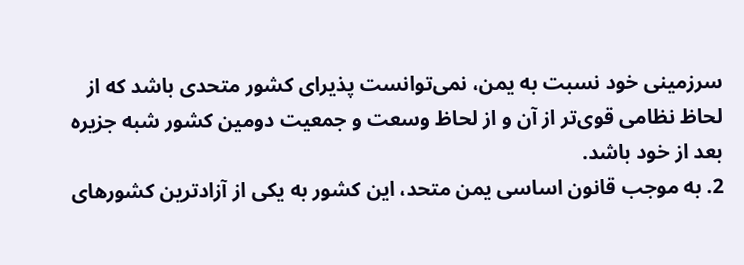سرزمینی خود نسبت به یمن، نمی‌توانست پذیرای کشور متحدی باشد که از لحاظ نظامی قوی‌تر از آن و از لحاظ وسعت و جمعیت دومین کشور شبه جزیره بعد از خود باشد.
2. به موجب قانون اساسی یمن متحد، این کشور به یکی از آزادترین کشورهای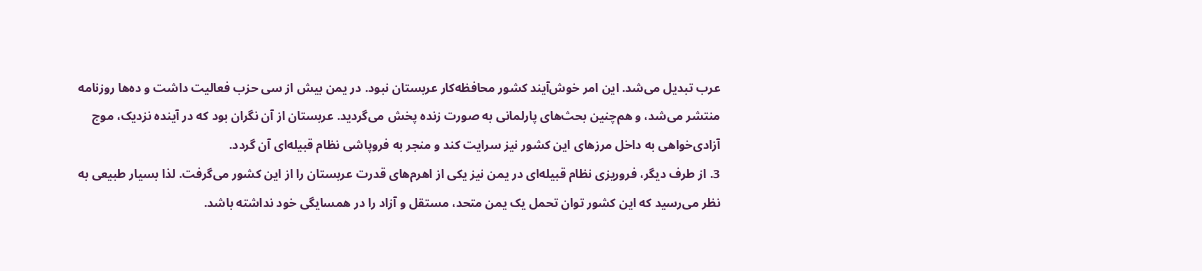عرب تبدیل می‌شد. این امر خوش‌آیند کشور محافظه‌کار عربستان نبود. در یمن بیش از سی حزب فعالیت داشت و ده‌ها روزنامه منتشر می‌شد، و هم‌چنین بحث‌های پارلمانی به صورت زنده پخش می‌گردید. عربستان از آن نگران بود که در آینده نزدیک، موج آزادی‌خواهی به داخل مرزهای این کشور نیز سرایت کند و منجر به فروپاشی نظام قبیله‌ای آن گردد.
3. از طرف دیگر، فروریزی نظام قبیله‌ای در یمن نیز یکی از اهرم‌های قدرت عربستان را از این کشور می‌گرفت. لذا بسیار طبیعی به نظر می‌رسید که این کشور توان تحمل یک یمن متحد، مستقل و آزاد را در همسایگی خود نداشته باشد.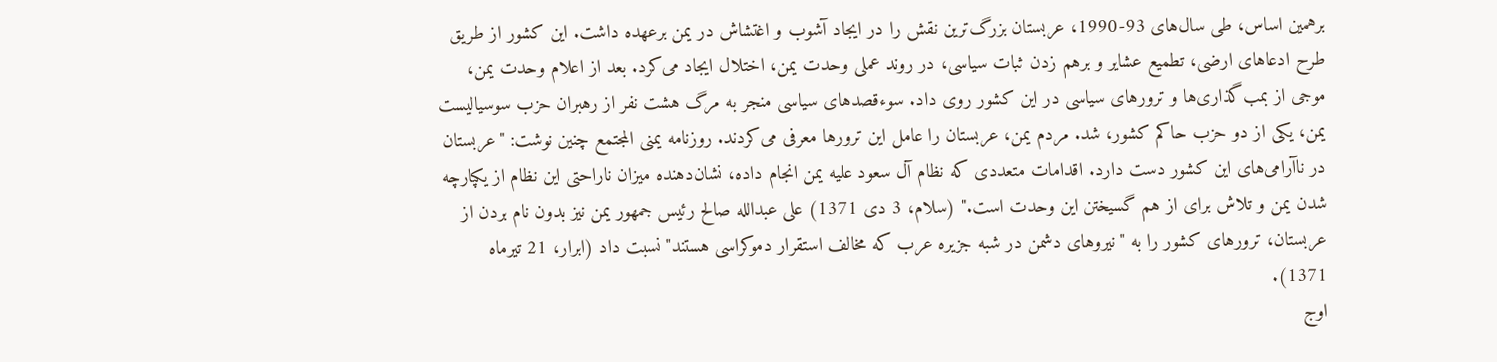برهمین اساس، طی سال‌های 93-1990، عربستان بزرگ‌ترین نقش را در ایجاد آشوب و اغتشاش در یمن برعهده داشت. این کشور از طریق طرح ادعاهای ارضی، تطمیع عشایر و برهم زدن ثبات سیاسی، در روند عملی وحدت یمن، اختلال ایجاد می‌کرد. بعد از اعلام وحدت یمن، موجی از بمب‌گذاری‌ها و ترورهای سیاسی در این کشور روی داد. سوءقصدهای سیاسی منجر به مرگ هشت نفر از رهبران حزب سوسیالیست یمن، یکی از دو حزب حاکم کشور، شد. مردم یمن، عربستان را عامل این ترورها معرفی می‌کردند. روزنامه یمنی المجتمع چنین نوشت: "عربستان در ناآرامی‌های این کشور دست دارد. اقدامات متعددی که نظام آل سعود علیه یمن انجام داده، نشان‌دهنده میزان ناراحتی این نظام از یکپارچه شدن یمن و تلاش برای از هم گسیختن این وحدت است." (سلام، 3 دی 1371) علی عبدالله صالح رئیس جمهور یمن نیز بدون نام بردن از عربستان، ترورهای کشور را به "نیروهای دشمن در شبه جزیره عرب که مخالف استقرار دموکراسی هستند" نسبت داد (ابرار، 21 تیرماه 1371).
اوج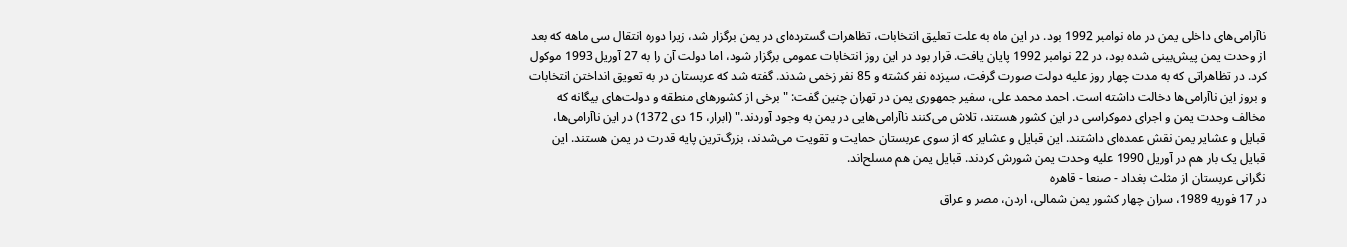ناآرامی‌های داخلی یمن در ماه نوامبر 1992 بود. در این ماه به علت تعلیق انتخابات، تظاهرات گسترده‌ای در یمن برگزار شد، زیرا دوره انتقال سی ماهه که بعد از وحدت یمن پیش‌بینی شده بود، در 22 نوامبر 1992 پایان یافت. قرار بود در این روز انتخابات عمومی برگزار شود، اما دولت آن را به 27 آوریل 1993 موکول کرد. در تظاهراتی که به مدت چهار روز علیه دولت صورت گرفت، سیزده نفر کشته و 85 نفر زخمی شدند. گفته شد که عربستان در به تعویق انداختن انتخابات و بروز این ناآرامی‌ها دخالت داشته است. احمد محمد علی، سفیر جمهوری یمن در تهران چنین گفت: "برخی از کشورهای منطقه و دولت‌های بیگانه که مخالف وحدت یمن و اجرای دموکراسی در این کشور هستند، تلاش می‌کنند ناآرامی‌هایی در یمن به وجود آوردند." (ابرار، 15 دی 1372) در این ناآرامی‌ها، قبایل و عشایر یمن نقش عمده‌ای داشتند. این قبایل و عشایر که از سوی عربستان حمایت و تقویت می‌شدند، بزرگ‌ترین پایه قدرت در یمن هستند. این قبایل یک بار هم در آوریل 1990 علیه وحدت یمن شورش کردند. قبایل یمن هم مسلح‌اند.
نگرانی عربستان از مثلث بغداد - صنعا - قاهره
در 17 فوریه 1989، سران چهار کشور یمن شمالی، اردن، مصر و عراق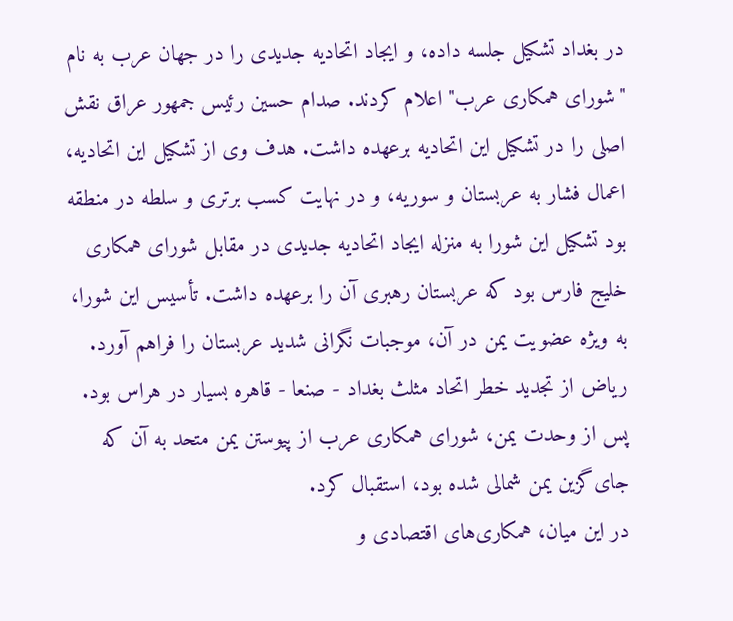در بغداد تشکیل جلسه داده، و ایجاد اتحادیه جدیدی را در جهان عرب به نام "شورای همکاری عرب" اعلام کردند. صدام حسین رئیس جمهور عراق نقش اصلی را در تشکیل این اتحادیه برعهده داشت. هدف وی از تشکیل این اتحادیه، اعمال فشار به عربستان و سوریه، و در نهایت کسب برتری و سلطه در منطقه بود تشکیل این شورا به منزله ایجاد اتحادیه جدیدی در مقابل شورای همکاری خلیج فارس بود که عربستان رهبری آن را برعهده داشت. تأسیس این شورا، به ویژه عضویت یمن در آن، موجبات نگرانی شدید عربستان را فراهم آورد. ریاض از تجدید خطر اتحاد مثلث بغداد - صنعا - قاهره بسیار در هراس بود. پس از وحدت یمن، شورای همکاری عرب از پیوستن یمن متحد به آن که جای‌گزین یمن شمالی شده بود، استقبال کرد.
در این میان، همکاری‌های اقتصادی و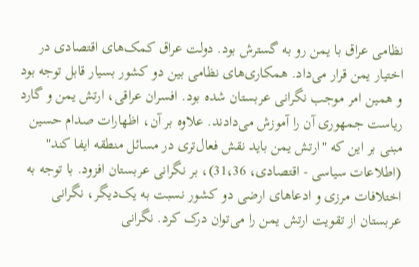نظامی عراق با یمن رو به گسترش بود. دولت عراق کمک‌های اقتصادی در اختیار یمن قرار می‌داد. همکاری‌های نظامی بین دو کشور بسیار قابل توجه بود و همین امر موجب نگرانی عربستان شده بود. افسران عراقی، ارتش یمن و گارد ریاست جمهوری آن را آموزش می‌دادند. علاوه بر آن، اظهارات صدام حسین مبنی بر این که "ارتش یمن باید نقش فعال‌تری در مسائل منطقه ایفا کند" (اطلاعات سیاسی - اقتصادی، 31،36)، بر نگرانی عربستان افزود. با توجه به اختلافات مرزی و ادعاهای ارضی دو کشور نسبت به یک‌‌دیگر، نگرانی عربستان از تقویت ارتش یمن را می‌توان درک کرد. نگرانی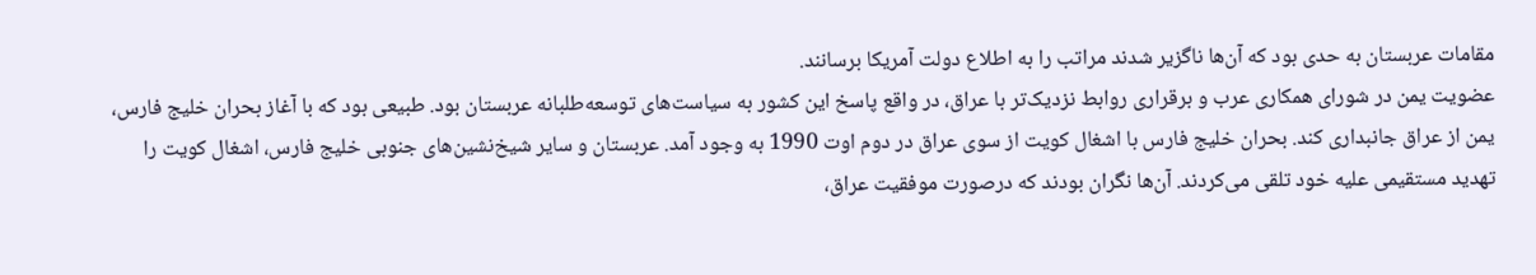مقامات عربستان به حدی بود که آن‌ها ناگزیر شدند مراتب را به اطلاع دولت آمریکا برسانند.
عضویت یمن در شورای همکاری عرب و برقراری روابط نزدیک‌تر با عراق، در واقع پاسخ این کشور به سیاست‌های توسعه‌طلبانه عربستان بود. طبیعی بود که با آغاز بحران خلیج فارس، یمن از عراق جانبداری کند. بحران خلیج فارس با اشغال کویت از سوی عراق در دوم اوت 1990 به وجود آمد. عربستان و سایر شیخ‌نشین‌های جنوبی خلیج فارس، اشغال کویت را تهدید مستقیمی علیه خود تلقی می‌کردند. آن‌ها نگران بودند که درصورت موفقیت عراق،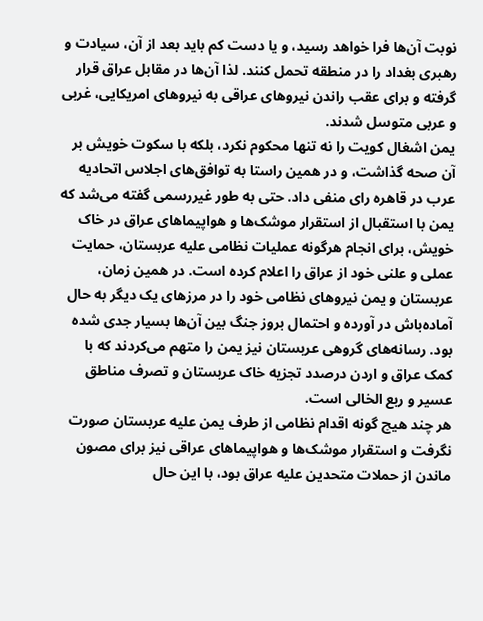نوبت آن‌ها فرا خواهد رسید، و یا دست کم باید بعد از آن، سیادت و رهبری بغداد را در منطقه تحمل کنند. لذا آن‌ها در مقابل عراق قرار گرفته و برای عقب راندن نیروهای عراقی به نیروهای امریکایی، غربی و عربی متوسل شدند.
یمن اشغال کویت را نه تنها محکوم نکرد، بلکه با سکوت خویش بر آن صحه گذاشت، و در همین راستا به توافق‌های اجلاس اتحادیه عرب در قاهره رای منفی داد. حتی به طور غیررسمی گفته می‌شد که یمن با استقبال از استقرار موشک‌ها و هواپیماهای عراق در خاک خویش، برای انجام هرگونه عملیات نظامی علیه عربستان، حمایت عملی و علنی خود از عراق را اعلام کرده است. در همین زمان، عربستان و یمن نیروهای نظامی خود را در مرزهای یک دیگر به حال آماده‌باش در آورده و احتمال بروز جنگ بین آن‌ها بسیار جدی شده بود. رسانه‌های گروهی عربستان نیز یمن را متهم می‌کردند که با کمک عراق و اردن درصدد تجزیه خاک عربستان و تصرف مناطق عسیر و ربع الخالی است.
هر چند هیچ گونه اقدام نظامی از طرف یمن علیه عربستان صورت نگرفت و استقرار موشک‌ها و هواپیماهای عراقی نیز برای مصون ماندن از حملات متحدین علیه عراق بود، با این حال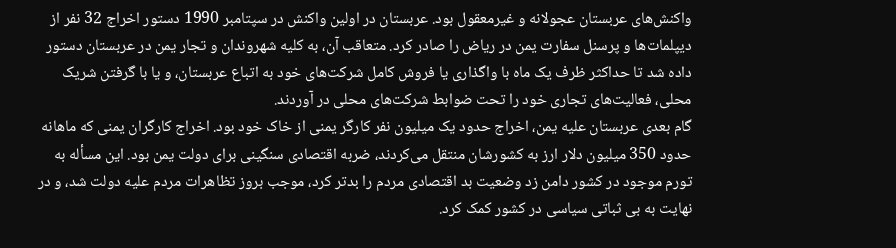واکنش‌های عربستان عجولانه و غیرمعقول بود. عربستان در اولین واکنش در سپتامبر 1990 دستور اخراج 32 نفر از دیپلمات‌ها و پرسنل سفارت یمن در ریاض را صادر کرد. متعاقب آن، به کلیه شهروندان و تجار یمن در عربستان دستور داده شد تا حداکثر ظرف یک ماه با واگذاری یا فروش کامل شرکت‌های خود به اتباع عربستان، و یا با گرفتن شریک محلی، فعالیت‌های تجاری خود را تحت ضوابط شرکت‌های محلی در آوردند.
گام بعدی عربستان علیه یمن، اخراج حدود یک میلیون نفر کارگر یمنی از خاک خود بود. اخراج کارگران یمنی که ماهانه حدود 350 میلیون دلار ارز به کشورشان منتقل می‌کردند، ضربه اقتصادی سنگینی برای دولت یمن بود. این مسأله به تورم موجود در کشور دامن زد وضعیت بد اقتصادی مردم را بدتر کرد، موجب بروز تظاهرات مردم علیه دولت شد، و در نهایت به بی ثباتی سیاسی در کشور کمک کرد.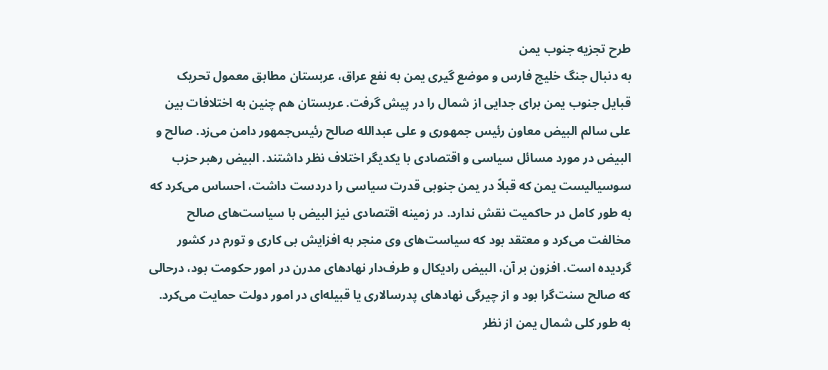طرح تجزیه جنوب یمن
به دنبال جنگ خلیج فارس و موضع گیری یمن به نفع عراق، عربستان مطابق معمول تحریک قبایل جنوب یمن برای جدایی از شمال را در پیش گرفت. عربستان هم چنین به اختلافات بین علی سالم البیض معاون رئیس جمهوری و علی عبدالله صالح رئیس‌جمهور دامن می‌زد. صالح و البیض در مورد مسائل سیاسی و اقتصادی با یکدیگر اختلاف نظر داشتند. البیض رهبر حزب سوسیالیست یمن که قبلاً در یمن جنوبی قدرت سیاسی را دردست داشت، احساس می‌کرد که به طور کامل در حاکمیت نقش ندارد. در زمینه اقتصادی نیز البیض با سیاست‌های صالح مخالفت می‌کرد و معتقد بود که سیاست‌های وی منجر به افزایش بی کاری و تورم در کشور گردیده است. افزون بر آن، البیض رادیکال و طرف‌دار نهادهای مدرن در امور حکومت بود، درحالی که صالح سنت‌گرا بود و از چیرگی نهادهای پدرسالاری یا قبیله‌ای در امور دولت حمایت می‌کرد. به طور کلی شمال یمن از نظر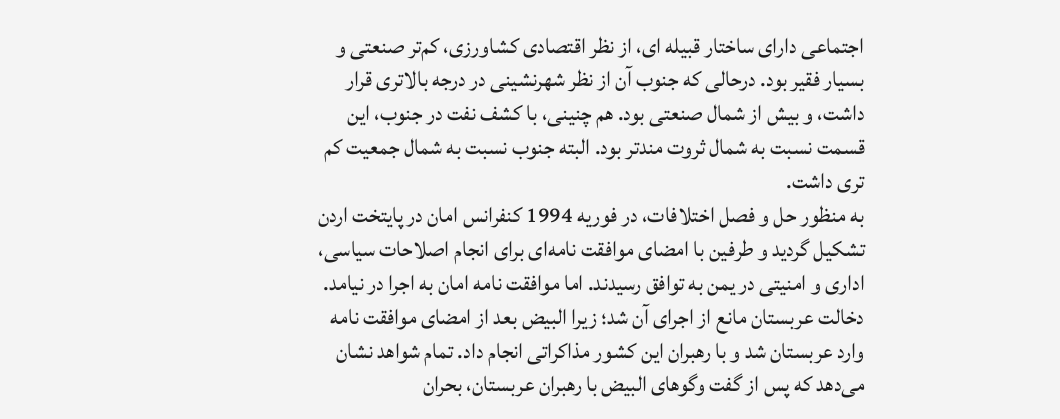اجتماعی دارای ساختار قبیله ای، از نظر اقتصادی کشاورزی، کم‌تر صنعتی و بسیار فقیر بود. درحالی که جنوب آن از نظر شهرنشینی در درجه بالاتری قرار داشت، و بیش از شمال صنعتی بود. هم چنینی، با کشف نفت در جنوب، این قسمت نسبت به شمال ثروت مندتر بود. البته جنوب نسبت به شمال جمعیت کم تری داشت.
به منظور حل و فصل اختلافات، در فوریه 1994 کنفرانس امان در پایتخت اردن تشکیل گردید و طرفین با امضای موافقت نامه‌ای برای انجام اصلاحات سیاسی، اداری و امنیتی در یمن به توافق رسیدند. اما موافقت نامه امان به اجرا در نیامد. دخالت عربستان مانع از اجرای آن شد؛ زیرا البیض بعد از امضای موافقت نامه وارد عربستان شد و با رهبران این کشور مذاکراتی انجام داد. تمام شواهد نشان می‌دهد که پس از گفت وگوهای البیض با رهبران عربستان، بحران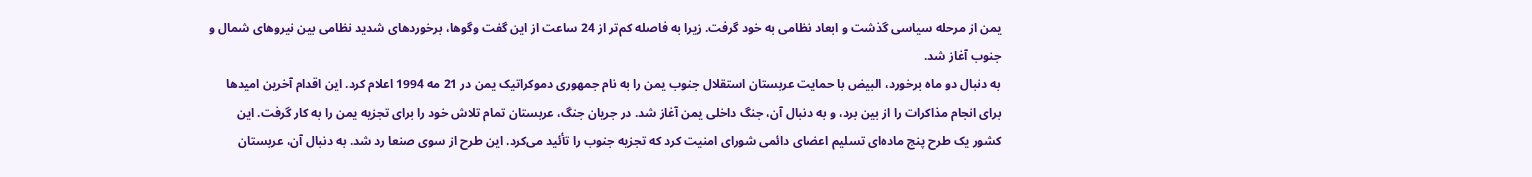یمن از مرحله سیاسی گذشت و ابعاد نظامی به خود گرفت. زیرا به فاصله کم‌تر از 24 ساعت از این گفت وگوها، برخوردهای شدید نظامی بین نیروهای شمال و جنوب آغاز شد.
به دنبال دو ماه برخورد، البیض با حمایت عربستان استقلال جنوب یمن را به نام جمهوری دموکراتیک یمن در 21 مه 1994 اعلام کرد. این اقدام آخرین امیدها برای انجام مذاکرات را از بین برد، و به دنبال آن، جنگ داخلی یمن آغاز شد. در جریان جنگ، عربستان تمام تلاش خود را برای تجزیه یمن را به کار گرفت. این کشور یک طرح پنج ماده‌ای تسلیم اعضای دائمی شورای امنیت کرد که تجزیه جنوب را تأئید می‌کرد. این طرح از سوی صنعا رد شد. به دنبال آن، عربستان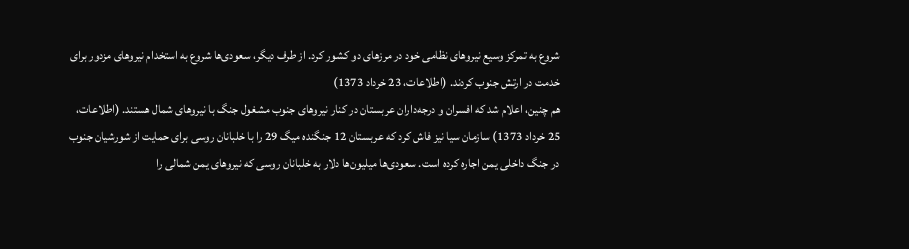شروع به تمرکز وسیع نیروهای نظامی خود در مرزهای دو کشور کرد. از طرف دیگر، سعودی‌ها شروع به استخدام نیروهای مزدور برای خدمت در ارتش جنوب کردند. (اطلاعات، 23 خرداد 1373)
هم چنین، اعلام شد که افسران و درجه‌داران عربستان در کنار نیروهای جنوب مشغول جنگ با نیروهای شمال هستند. (اطلاعات، 25 خرداد 1373) سازمان سیا نیز فاش کرد که عربستان 12 جنگنده میگ 29 را با خلبانان روسی برای حمایت از شورشیان جنوب در جنگ داخلی یمن اجاره کرده است. سعودی‌ها میلیون‌ها دلار به خلبانان روسی که نیروهای یمن شمالی را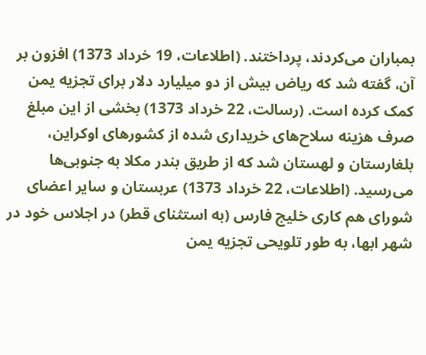بمباران می‌کردند، پرداختند. (اطلاعات، 19 خرداد 1373) افزون بر آن، گفته شد که ریاض بیش از دو میلیارد دلار برای تجزیه یمن کمک کرده است. (رسالت، 22 خرداد 1373) بخشی از این مبلغ صرف هزینه سلاح‌های خریداری شده از کشورهای اوکراین، بلغارستان و لهستان شد که از طریق بندر مکلا به جنوبی‌ها می‌رسید. (اطلاعات، 22 خرداد 1373) عربستان و سایر اعضای شورای هم کاری خلیج فارس (به استثنای قطر) در اجلاس خود در شهر ابها، به طور تلویحی تجزیه یمن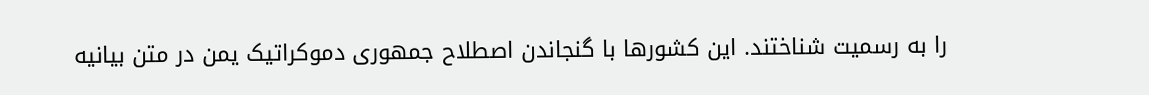را به رسمیت شناختند. این کشورها با گنجاندن اصطلاح جمهوری دموکراتیک یمن در متن بیانیه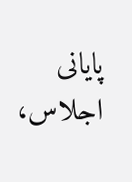پایانی اجلاس،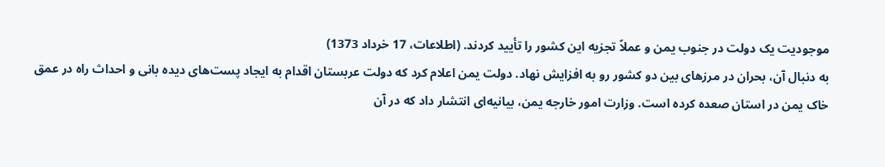موجودیت یک دولت در جنوب یمن و عملاً تجزیه این کشور را تأیید کردند. (اطلاعات، 17 خرداد 1373)
به دنبال آن، بحران در مرزهای بین دو کشور رو به افزایش نهاد. دولت یمن اعلام کرد که دولت عربستان اقدام به ایجاد پست‌های دیده بانی و احداث راه در عمق خاک یمن در استان صعده کرده است. وزارت امور خارجه یمن، بیانیه‌ای انتشار داد که در آن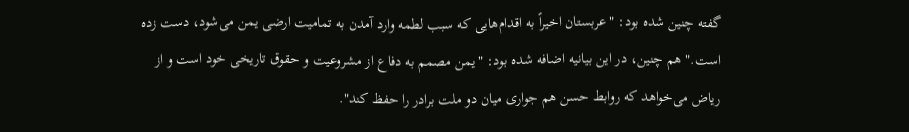گفته چنین شده بود: "عربستان اخیراً به اقدام‌هایی که سبب لطمه وارد آمدن به تمامیت ارضی یمن می‌شود، دست زده است." هم چنین، در این بیانیه اضافه شده بود: "یمن مصمم به دفاع از مشروعیت و حقوق تاریخی خود است و از ریاض می‌خواهد که روابط حسن هم جواری میان دو ملت برادر را حفظ کند".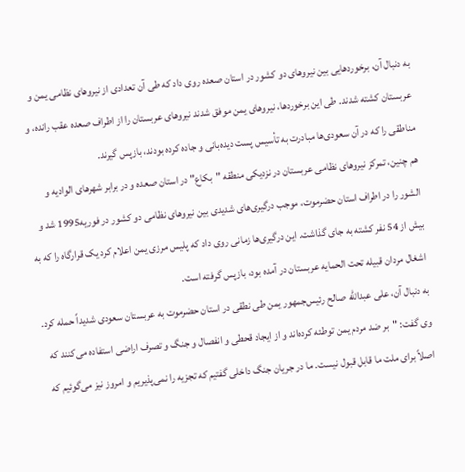به دنبال آن، برخوردهایی بین نیروهای دو کشور در استان صعده روی داد که طی آن تعدادی از نیروهای نظامی یمن و عربستان کشته شدند. طی این برخوردها، نیروهای یمن موفق شدند نیروهای عربستان را از اطراف صعده عقب رانده، و مناطقی را که در آن سعودی‌ها مبادرت به تأسیس پست دیده‌بانی و جاده کرده بودند، بازپس گیرند.
هم چنین، تمرکز نیروهای نظامی عربستان در نزدیکی منطقه "بکاع" در استان صعده و در برابر شهرهای الوادیه و الشور را در اطراف استان حضرموت، موجب درگیری‌های شدیدی بین نیروهای نظامی دو کشور در فوریه1995 شد و بیش از 54 نفر کشته به جای گذاشت. این درگیری‌ها زمانی روی داد که پلیس مرزی یمن اعلام کرد یک قرارگاه را که به اشغال مردان قبیله تحت الحمایه عربستان در آمده بود، بازپس گرفته است.
به دنبال آن، علی عبدالله صالح رئیس‌جمهور یمن طی نطقی در استان حضرموت به عربستان سعودی شدیداً حمله کرد. وی گفت: "بر ضد مردم یمن توطئه کرده‌اند و از ایجاد قحطی و انفصال و جنگ و تصرف اراضی استفاده می‌کنند که اصلاً برای ملت ما قابل قبول نیست. ما در جریان جنگ داخلی گفتیم که تجزیه را نمی‌پذیریم و امروز نیز می‌گوئیم که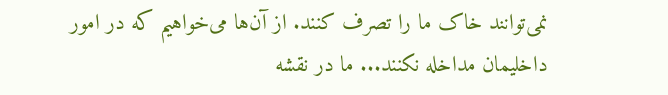نمی‌توانند خاک ما را تصرف کنند. از آن‌ها می‌خواهیم که در امور داخلیمان مداخله نکنند... ما در نقشه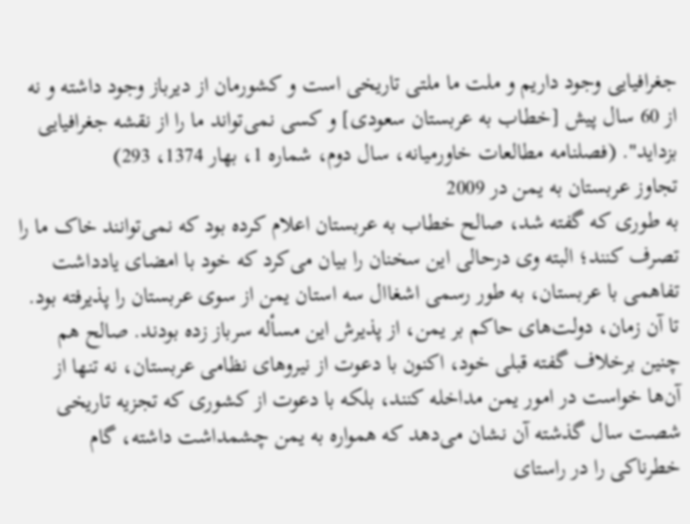جغرافیایی وجود داریم و ملت ما ملتی تاریخی است و کشورمان از دیرباز وجود داشته و نه از 60 سال پیش [خطاب به عربستان سعودی] و کسی نمی‌تواند ما را از نقشه جغرافیایی بزداید". (فصلنامه مطالعات خاورمیانه، سال دوم، شماره 1، بهار 1374، 293)
تجاوز عربستان به یمن در 2009
به طوری که گفته شد، صالح خطاب به عربستان اعلام کرده بود که نمی‌توانند خاک ما را تصرف کنند؛ البته وی درحالی این سخنان را بیان می‌کرد که خود با امضای یادداشت تفاهمی با عربستان، به طور رسمی اشغاال سه استان یمن از سوی عربستان را پذیرفته بود. تا آن زمان، دولت‌های حاکم بر یمن، از پذیرش این مسأله سرباز زده بودند. صالح هم چنین برخلاف گفته قبلی خود، اکنون با دعوت از نیروهای نظامی عربستان، نه تنها از آن‌ها خواست در امور یمن مداخله کنند، بلکه با دعوت از کشوری که تجزیه تاریخی شصت سال گذشته آن نشان می‌دهد که همواره به یمن چشمداشت داشته، گام خطرناکی را در راستای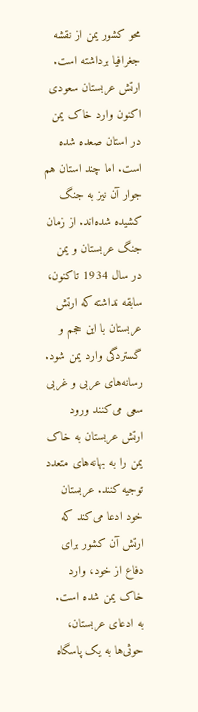محو کشور یمن از نقشه جغرافیا برداشته است.
ارتش عربستان سعودی اکنون وارد خاک یمن در استان صعده شده است. اما چند استان هم جوار آن نیز به جنگ کشیده شده‌اند. از زمان جنگ عربستان و یمن در سال 1934 تاکنون، سابقه نداشته که ارتش عربستان با این حجم و گستردگی وارد یمن شود. رسانه‌های عربی و غربی سعی می‌کنند ورود ارتش عربستان به خاک یمن را به بهانه‌های متعدد توجیه کنند. عربستان خود ادعا می‌کند که ارتش آن کشور برای دفاع از خود، وارد خاک یمن شده است. به ادعای عربستان، حوثی‌ها به یک پاسگاه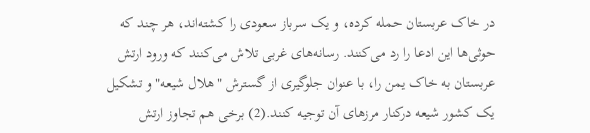در خاک عربستان حمله کرده، و یک سرباز سعودی را کشته‌اند، هر چند که حوثی‌ها این ادعا را رد می‌کنند. رسانه‌های غربی تلاش می‌کنند که ورود ارتش عربستان به خاک یمن را، با عنوان جلوگیری از گسترش "هلال شیعه" و تشکیل یک کشور شیعه درکنار مرزهای آن توجیه کنند.(2) برخی هم تجاوز ارتش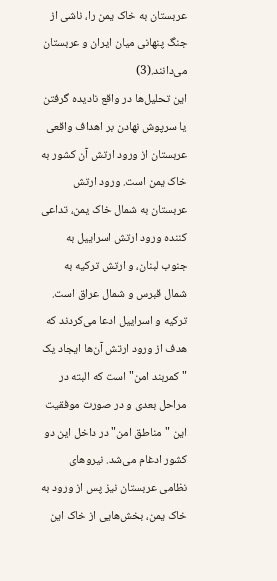عربستان به خاک یمن را، ناشی از جنگ پنهانی میان ایران و عربستان می‌دانند.(3)
این تحلیل‌ها در واقع نادیده گرفتن یا سرپوش نهادن بر اهداف واقعی عربستان از ورود ارتش آن کشور به خاک یمن است. ورود ارتش عربستان به شمال خاک یمن، تداعی کننده ورود ارتش اسراییل به جنوب لبنان، و ارتش ترکیه به شمال قبرس و شمال عراق است. ترکیه و اسراییل ادعا می‌کردند که هدف از ورود ارتش‌ آن‌ها ایجاد یک "کمربند امن" است که البته در مراحل بعدی و در صورت موفقیت این "مناطق امن" در داخل این دو کشور ادغام می‌شد. نیروهای نظامی عربستان نیز پس از ورود به خاک یمن، بخش‌هایی از خاک این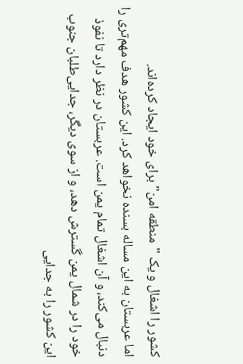کشور را اشغال و یک "منطقه امن" برای خود ایجاد کرده‌اند.
اما عربستان به این مساله بسنده نخواهد کرد. این کشور هدف مهم‌تری را دنبال می‌کند، و آن اشغال تمام یمن است. عربستان در نظر دارد تا نفوذ خود را در شمال یمن گسترش دهد، و از سوی دیگر، جدایی‌طلبان جنوب این کشور را به جدایی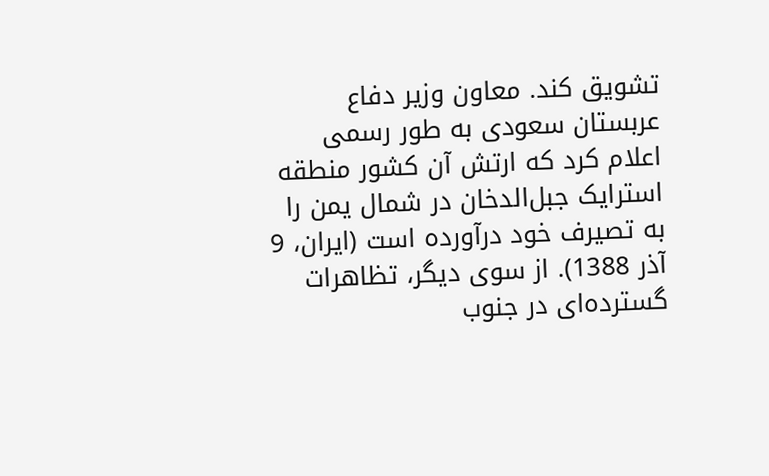تشویق کند. معاون وزیر دفاع عربستان سعودی به طور رسمی اعلام کرد که ارتش آن کشور منطقه استرایک جبل‌الدخان در شمال یمن را به تصیرف خود درآورده است (ایران،‌ 9 آذر 1388). از سوی دیگر، تظاهرات گسترده‌ای در جنوب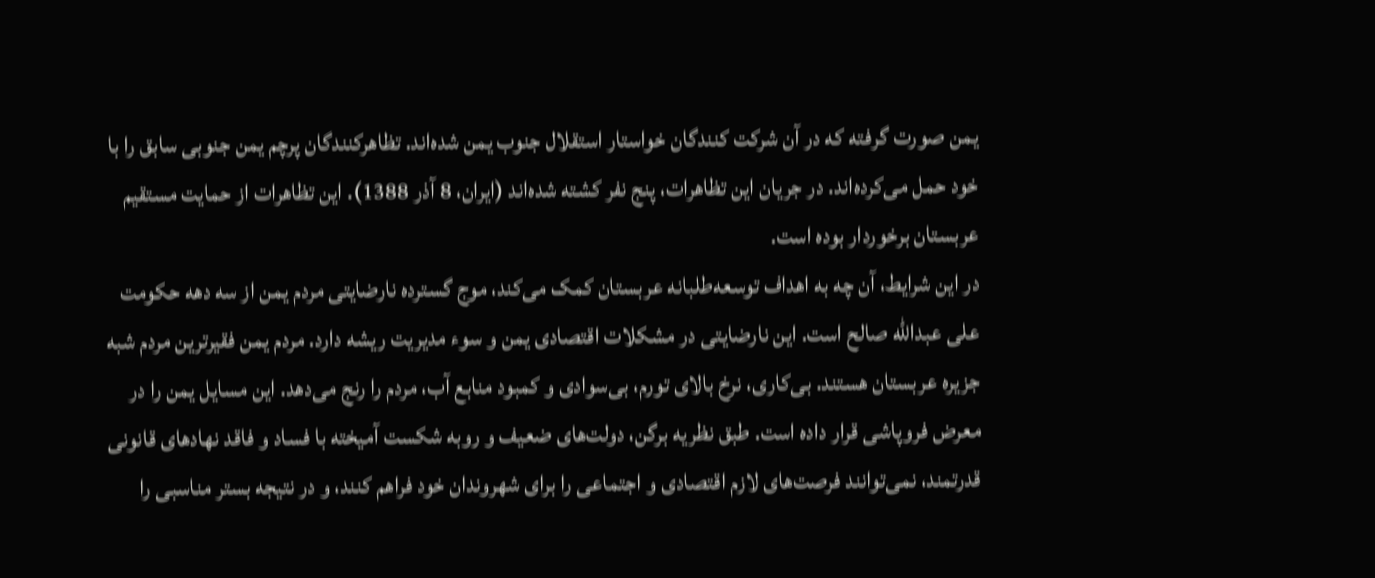یمن صورت گرفته که در آن شرکت کنندگان خواستار استقلال جنوب یمن شده‌اند. تظاهرکنندگان پرچم یمن جنوبی سابق را با خود حمل می‌کرده‌اند. در جریان این تظاهرات، پنج نفر کشته شده‌اند (ایران، 8 آذر 1388). این تظاهرات از حمایت مستقیم عربستان برخوردار بوده است.
در این شرایط،‌ آن چه به اهداف توسعه‌طلبانه عربستان کمک می‌کند،‌ موج گسترده نارضایتی مردم یمن از سه دهه حکومت علی عبدالله صالح است. این نارضایتی در مشکلات اقتصادی یمن و سوء مدیریت ریشه دارد. مردم یمن فقیرترین مردم شبه جزیره عربستان هستند. بی‌کاری، نرخ بالای تورم، بی‌سوادی و کمبود منابع آب،‌ مردم را رنج می‌دهد. این مسایل یمن را در معرض فروپاشی قرار داده است. طبق نظریه برگن،‌ دولت‌های ضعیف و روبه شکست آمیخته با فساد و فاقد نهادهای قانونی قدرتمند، نمی‌توانند فرصت‌های لازم اقتصادی و اجتماعی را برای شهروندان خود فراهم کنند، و در نتیجه بستر مناسبی را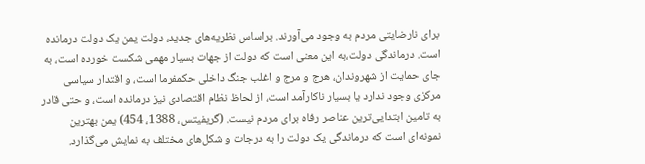برای نارضایتی مردم به وجود می‌آورند. براساس نظریه‌های جدید، دولت یمن یک دولت درمانده است. درماندگی دولت،‌به این معنی است که دولت از جهات بسیار مهمی شکست خورده است، به جای حمایت از شهروندان، هرج و مرج و اغلب جنگ داخلی حکمفرما است، و اقتدار سیاسی مرکزی وجود ندارد یا بسیار ناکارآمد است،‌ از لحاظ نظام اقتصادی نیز درمانده است، و حتی قادر به تامین ابتدایی‌ترین عناصر رفاه برای مردم نیست. (گریفیتس، 1388، 454) یمن بهترین نمونه‌ای است که درماندگی یک دولت را به درجات و شکل‌های مختلف به نمایش می‌گذارد.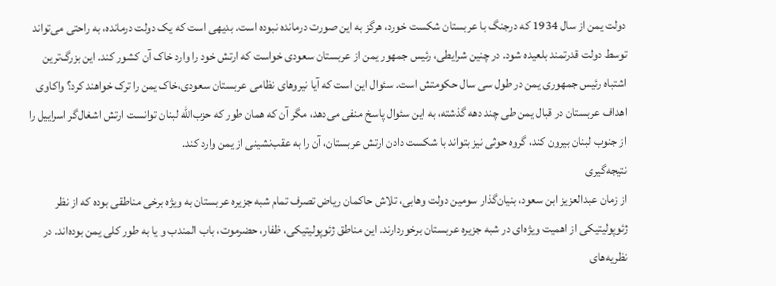دولت یمن از سال 1934 که درجنگ با عربستان شکست خورد، هرگز به این صورت درمانده نبوده است. بدیهی است که یک دولت درمانده، به راحتی می‌تواند توسط دولت قدرتمند بلعیده شود. در چنین شرایطی،‌ رئیس جمهور یمن از عربستان سعودی خواست که ارتش خود را وارد خاک آن کشور کند. این بزرگ‌ترین اشتباه رئیس جمهوری یمن در طول سی سال حکومتش است. سئوال این است که آیا نیروهای نظامی عربستان سعودی،‌خاک یمن را ترک خواهند کرد؟ واکاوی اهداف عربستان در قبال یمن طی چند دهه گذشته، به این سئوال پاسخ منفی می‌دهد، مگر آن که همان طور که حزب‌الله لبنان توانست ارتش اشغال‌گر اسراییل را از جنوب لبنان بیرون کند، گروه حوثی نیز بتواند با شکست دادن ارتش عربستان،‌ آن را به عقب‌نشینی از یمن وارد کند.
نتیجه‌گیری
از زمان عبدالعزیز ابن سعود، بنیان‌گذار سومین دولت وهابی،‌ تلاش حاکمان ریاض تصرف تمام شبه جزیره عربستان به ویژه برخی مناطقی بوده که از نظر ژئوپولیتیکی از اهمیت ویژه‌ای در شبه جزیره عربستان برخوردارند. این مناطق ژئوپولیتیکی، ظفار، حضرموت، باب المندب و یا به طور کلی یمن بوده‌اند. در نظریه‌‌های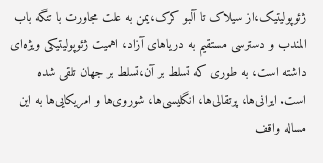ژئوپولیتیک،‌از سیلاک تا آلبو کرک،‌یمن به علت مجاورت با تنگه باب المندب و دسترسی مستقیم به دریاهای آزاد، اهمیت ژئوپولیتیکی ویژه‌ای داشته است، به طوری که تسلط بر آن،‌تسلط بر جهان تلقی شده است. ایرانی‌ها، پرتقالی‌ها، انگلیسی‌ها، شوروی‌ها و امریکایی‌ها به این مساله واقف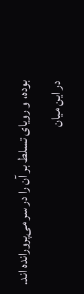بوده‌، و رویای تسلط بر آن را در سر می‌پرورانده اند.
در این میان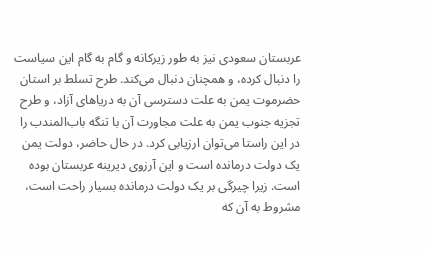عربستان سعودی نیز به طور زیرکانه و گام به گام این سیاست را دنبال کرده، و همچنان دنبال می‌کند. طرح تسلط بر استان حضرموت یمن به علت دسترسی آن به دریاهای آزاد، و طرح تجزیه جنوب یمن به علت مجاورت آن با تنگه باب‌المندب را در این راستا می‌توان ارزیابی کرد. در حال حاضر، دولت یمن یک دولت درمانده است و این آرزوی دیرینه عربستان بوده است. زیرا چیرگی بر یک دولت درمانده بسیار راحت است، مشروط به آن که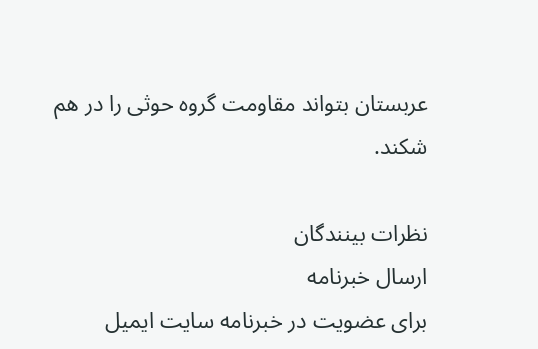عربستان بتواند مقاومت گروه حوثی را در هم شکند.

نظرات بینندگان
ارسال خبرنامه
برای عضویت در خبرنامه سایت ایمیل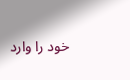خود را وارد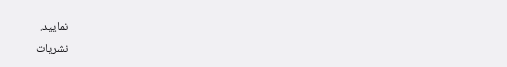نمایید.
نشریات